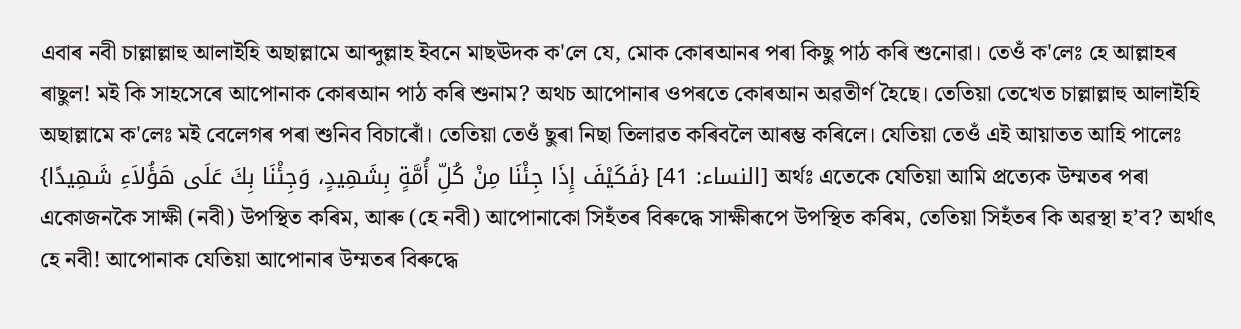এবাৰ নবী চাল্লাল্লাহু আলাইহি অছাল্লামে আব্দুল্লাহ ইবনে মাছঊদক ক'লে যে, মোক কোৰআনৰ পৰা কিছু পাঠ কৰি শুনোৱা। তেওঁ ক'লেঃ হে আল্লাহৰ ৰাছুল! মই কি সাহসেৰে আপোনাক কোৰআন পাঠ কৰি শুনাম? অথচ আপোনাৰ ওপৰতে কোৰআন অৱতীৰ্ণ হৈছে। তেতিয়া তেখেত চাল্লাল্লাহু আলাইহি অছাল্লামে ক'লেঃ মই বেলেগৰ পৰা শুনিব বিচাৰোঁ। তেতিয়া তেওঁ ছুৰা নিছা তিলাৱত কৰিবলৈ আৰম্ভ কৰিলে। যেতিয়া তেওঁ এই আয়াতত আহি পালেঃ {فَكَيْفَ إِذَا جِئْنَا مِنْ كُلِّ أُمَّةٍ بِشَهِيدٍ، وَجِئْنَا بِكَ عَلَى هَؤُلاَءِ شَهِيدًا} [النساء: 41] অৰ্থঃ এতেকে যেতিয়া আমি প্ৰত্যেক উম্মতৰ পৰা একোজনকৈ সাক্ষী (নবী) উপস্থিত কৰিম, আৰু (হে নবী) আপোনাকো সিহঁতৰ বিৰুদ্ধে সাক্ষীৰূপে উপস্থিত কৰিম, তেতিয়া সিহঁতৰ কি অৱস্থা হ’ব? অৰ্থাৎ হে নবী! আপোনাক যেতিয়া আপোনাৰ উম্মতৰ বিৰুদ্ধে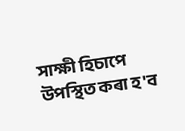সাক্ষী হিচাপে উপস্থিত কৰা হ'ব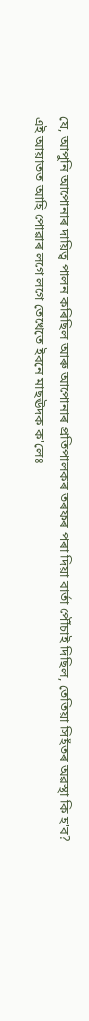যে, আপুনি আপোনাৰ দায়িত্ব পালন কৰিছিল আৰু আপোনাৰ প্ৰতিপালকৰ তৰফৰ পৰা দিয়া বাৰ্তা পৌঁচাই দিছিল, তেতিয়া সিহঁতৰ অৱস্থা কি হ'ব? এই আয়াতত আহি পোৱাৰ লগে লগে তেখেতে ইবনে মাছঊদক ক'লেঃ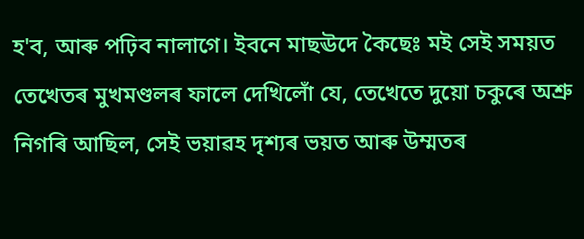হ'ব, আৰু পঢ়িব নালাগে। ইবনে মাছঊদে কৈছেঃ মই সেই সময়ত তেখেতৰ মুখমণ্ডলৰ ফালে দেখিলোঁ যে, তেখেতে দুয়ো চকুৰে অশ্ৰু নিগৰি আছিল, সেই ভয়াৱহ দৃশ্যৰ ভয়ত আৰু উম্মতৰ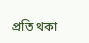প্ৰতি থকা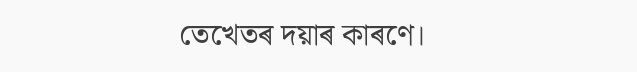তেখেতৰ দয়াৰ কাৰণে।